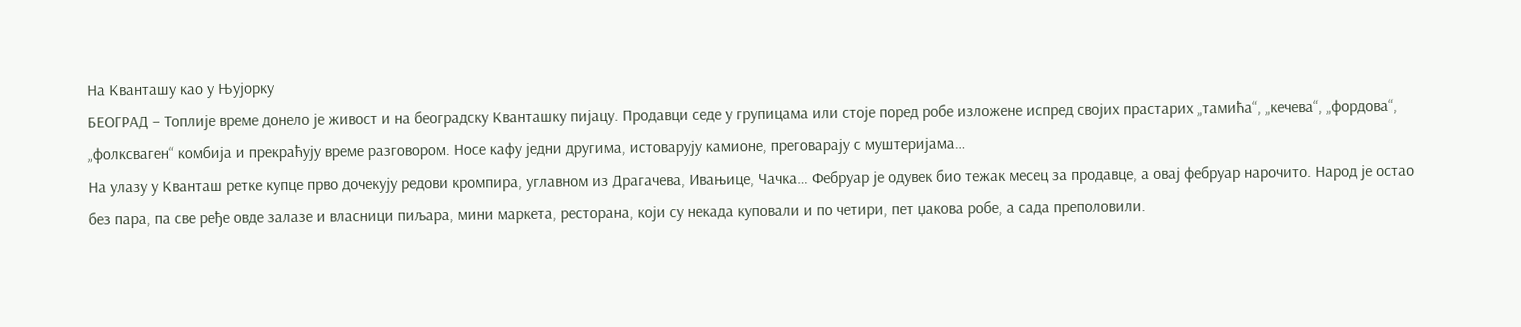На Кванташу као у Њујорку
БЕОГРАД – Топлије време донело је живост и на београдску Кванташку пијацу. Продавци седе у групицама или стоје поред робе изложене испред својих прастарих „тамића“, „кечева“, „фордова“, „фолксваген“ комбија и прекраћују време разговором. Носе кафу једни другима, истоварују камионе, преговарају с муштеријама…
На улазу у Кванташ ретке купце прво дочекују редови кромпира, углавном из Драгачева, Ивањице, Чачка… Фебруар је одувек био тежак месец за продавце, а овај фебруар нарочито. Народ је остао без пара, па све ређе овде залазе и власници пиљара, мини маркета, ресторана, који су некада куповали и по четири, пет џакова робе, а сада преполовили.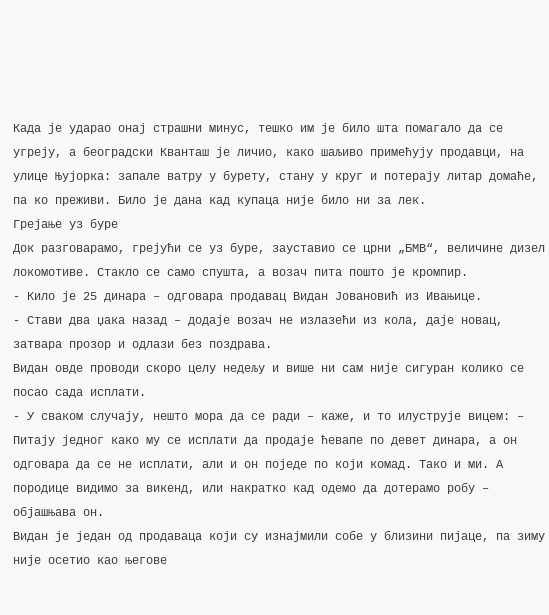Када је ударао онај страшни минус, тешко им је било шта помагало да се угреју, а београдски Кванташ је личио, како шаљиво примећују продавци, на улице Њујорка: запале ватру у бурету, стану у круг и потерају литар домаће, па ко преживи. Било је дана кад купаца није било ни за лек.
Грејање уз буре
Док разговарамо, грејући се уз буре, зауставио се црни „БМВ“, величине дизел локомотиве. Стакло се само спушта, а возач пита пошто је кромпир.
- Кило је 25 динара – одговара продавац Видан Јовановић из Ивањице.
- Стави два џака назад – додаје возач не излазећи из кола, даје новац, затвара прозор и одлази без поздрава.
Видан овде проводи скоро целу недељу и више ни сам није сигуран колико се посао сада исплати.
- У сваком случају, нешто мора да се ради – каже, и то илуструје вицем: – Питају једног како му се исплати да продаје ћевапе по девет динара, а он одговара да се не исплати, али и он поједе по који комад. Тако и ми. А породице видимо за викенд, или накратко кад одемо да дотерамо робу – објашњава он.
Видан је један од продаваца који су изнајмили собе у близини пијаце, па зиму није осетио као његове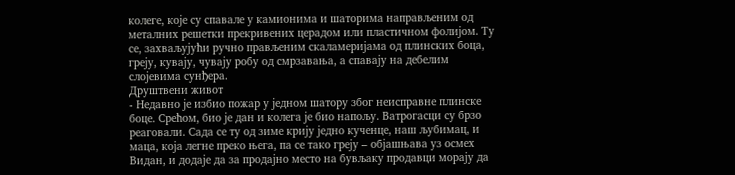колеге, које су спавале у камионима и шаторима направљеним од металних решетки прекривених церадом или пластичном фолијом. Ту се, захваљујући ручно прављеним скаламеријама од плинских боца, греју, кувају, чувају робу од смрзавања, а спавају на дебелим слојевима сунђера.
Друштвени живот
- Недавно је избио пожар у једном шатору због неисправне плинске боце. Срећом, био је дан и колега је био напољу. Ватрогасци су брзо реаговали. Сада се ту од зиме крију једно кученце, наш љубимац, и маца, која легне преко њега, па се тако греју – објашњава уз осмех Видан, и додаје да за продајно место на бувљаку продавци морају да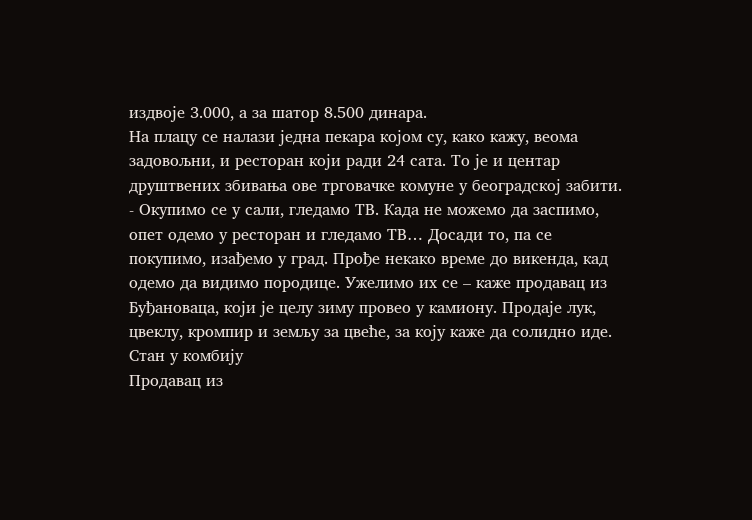издвоје 3.000, а за шатор 8.500 динара.
На плацу се налази једна пекара којом су, како кажу, веома задовољни, и ресторан који ради 24 сата. То је и центар друштвених збивања ове трговачке комуне у београдској забити.
- Окупимо се у сали, гледамо ТВ. Када не можемо да заспимо, опет одемо у ресторан и гледамо ТВ… Досади то, па се покупимо, изађемо у град. Прође некако време до викенда, кад одемо да видимо породице. Ужелимо их се – каже продавац из Буђановаца, који је целу зиму провео у камиону. Продаје лук, цвеклу, кромпир и земљу за цвеће, за коју каже да солидно иде.
Стан у комбију
Продавац из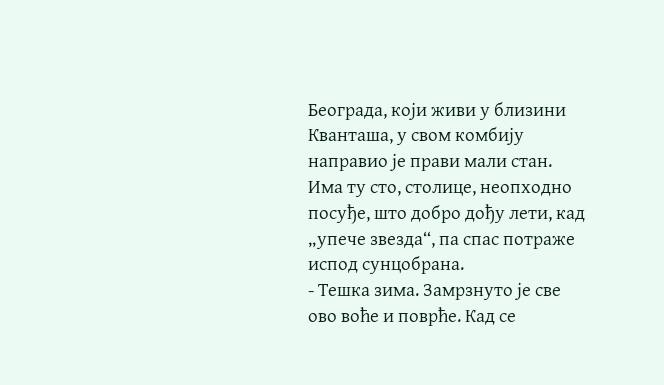Београда, који живи у близини Кванташа, у свом комбију направио је прави мали стан. Има ту сто, столице, неопходно посуђе, што добро дођу лети, кад „упече звезда“, па спас потраже испод сунцобрана.
- Тешка зима. Замрзнуто је све ово воће и поврће. Кад се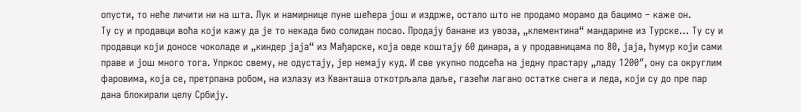опусти, то неће личити ни на шта. Лук и намирнице пуне шећера још и издрже, остало што не продамо морамо да бацимо – каже он.
Ту су и продавци воћа који кажу да је то некада био солидан посао. Продају банане из увоза, „клементина“ мандарине из Турске… Ту су и продавци који доносе чоколаде и „киндер јаја“ из Мађарске, која овде коштају 60 динара, а у продавницама по 80, јаја, ћумур који сами праве и још много тога. Упркос свему, не одустају, јер немају куд. И све укупно подсећа на једну прастару „ладу 1200″, ону са округлим фаровима, која се, претрпана робом, на излазу из Кванташа откотрљала даље, газећи лагано остатке снега и леда, који су до пре пар дана блокирали целу Србију.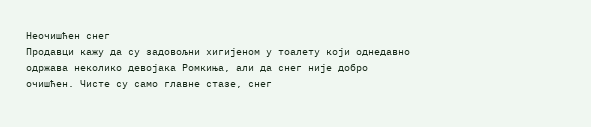Неочишћен снег
Продавци кажу да су задовољни хигијеном у тоалету који однедавно одржава неколико девојака Ромкиња, али да снег није добро очишћен. Чисте су само главне стазе, снег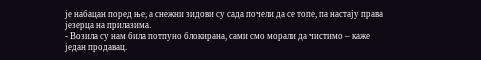је набацан поред ње, а снежни зидови су сада почели да се топе, па настају права језерца на прилазима.
- Возила су нам била потпуно блокирана, сами смо морали да чистимо – каже један продавац.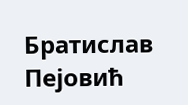Братислав Пејовић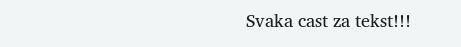Svaka cast za tekst!!!